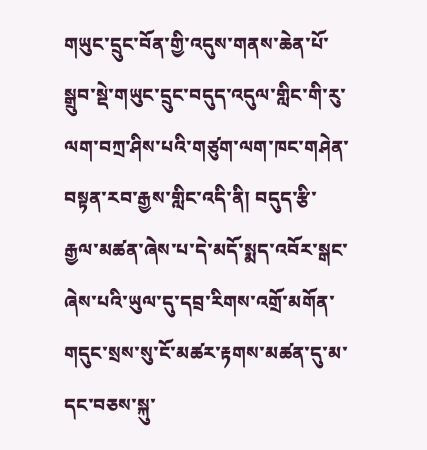གཡུང་དྲུང་བོན་གྱི་འདུས་གནས་ཆེན་པོ་སྒྲུབ་སྡེ་གཡུང་དྲུང་བདུད་འདུལ་གླིང་གི་རུ་ལག་བཀྲ་ཤིས་པའི་གཙུག་ལག་ཁང་གཤེན་བསྟན་རབ་རྒྱས་གླིང་འདི་ནི། བདུད་རྩི་རྒྱལ་མཚན་ཞེས་པ་དེ་མདོ་སྨད་འབོར་སྒང་ཞེས་པའི་ཡུལ་དུ་དབྲ་རིགས་འགྲོ་མགོན་གདུང་སྲས་སུ་ངོ་མཚར་རྟགས་མཚན་དུ་མ་དང་བཅས་སྐུ་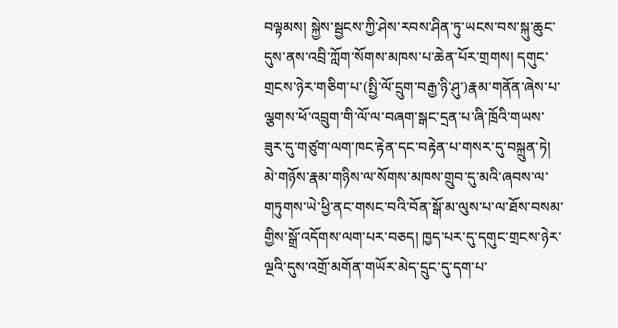བལྟམས། སྐྱེས་སྦྱངས་ཀྱི་ཤེས་རབས་ཤིན་ཏུ་ཡངས་བས་སྐུ་ཆུང་དུས་ནས་འབྲི་ཀློག་སོགས་མཁས་པ་ཆེན་པོར་གྲགས། དགུང་གྲངས་ཉེར་གཅིག་པ་(སྤྱི་ལོ་དྲུག་བརྒྱ་ཉི་ཤུ་)རྣམ་གནོན་ཞེས་པ་ལྕགས་ཕོ་འབྲུག་གི་ལོ་ལ་བཞག་སྒང་དྲན་པ་ཞི་ཁྲོའི་གཡས་ཟུར་དུ་གཙུག་ལག་ཁང་རྟེན་དང་བརྟེན་པ་གསར་དུ་བསྐྲུན་ཏེ། མེ་གཉོས་རྣམ་གཉིས་ལ་སོགས་མཁས་གྲུབ་དུ་མའི་ཞབས་ལ་གཏུགས་ཡེ་ཕྱི་ནང་གསང་བའི་བོན་སྒོ་མ་ལུས་པ་ལ་ཐོས་བསམ་གྱིས་སྒྲོ་འདོགས་ལག་པར་བཅད། ཁྱད་པར་དུ་དགུང་གྲངས་ཉེར་ལྔའི་དུས་འགྲོ་མགོན་གཡོར་མེད་དྲུང་དུ་དག་པ་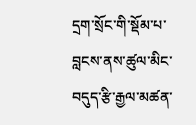དྲག་སྲོང་གི་སྡོམ་པ་བླངས་ནས་ཚུལ་མིང་བདུད་རྩི་རྒྱལ་མཚན་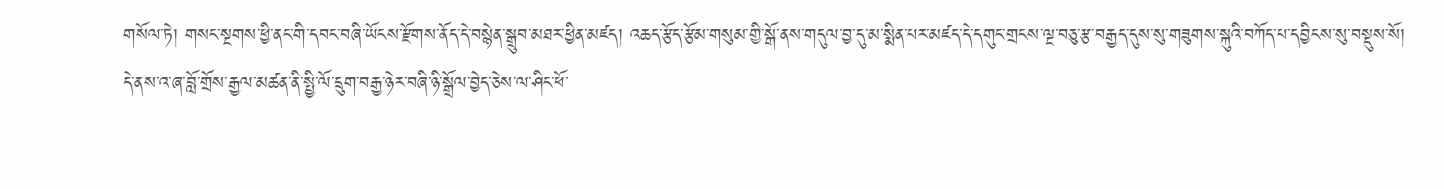གསོལ་ཏེ། གསང་སྔགས་ཕྱི་ནང་གི་དབང་བཞི་ཡོངས་རྫོགས་ནོད་དེ་བསྙེན་སྒྲུབ་མཐར་ཕྱིན་མཛད། འཆད་རྩོད་རྩོམ་གསུམ་གྱི་སྒོ་ནས་གདུལ་བྱ་དུ་མ་སྨིན་པར་མཛད་དེ་དགུང་གྲངས་ལྔ་བཅུ་རྩ་བརྒྱད་དུས་སུ་གཟུགས་སྐུའི་བཀོད་པ་དབྱིངས་སུ་བསྡུས་སོ།
དེ་ནས་འ་ཞ་བློ་གྲོས་རྒྱལ་མཚན་ནི་སྤྱི་ལོ་དྲུག་བརྒྱ་ཉེར་བཞི་ཉི་སྒྲོལ་བྱེད་ཅེས་ལ་ཤིང་ཕོ་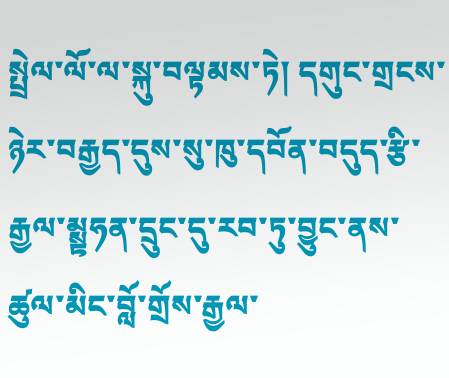སྤྲེལ་ལོ་ལ་སྐུ་བལྟམས་ཏེ། དགུང་གྲངས་ཉེར་བརྒྱད་དུས་སུ་ཁུ་དབོན་བདུད་རྩི་རྒྱལ་མྶྟཧན་དྲུང་དུ་རབ་ཏུ་བྱུང་ནས་ཚུལ་མིང་བློ་གྲོས་རྒྱལ་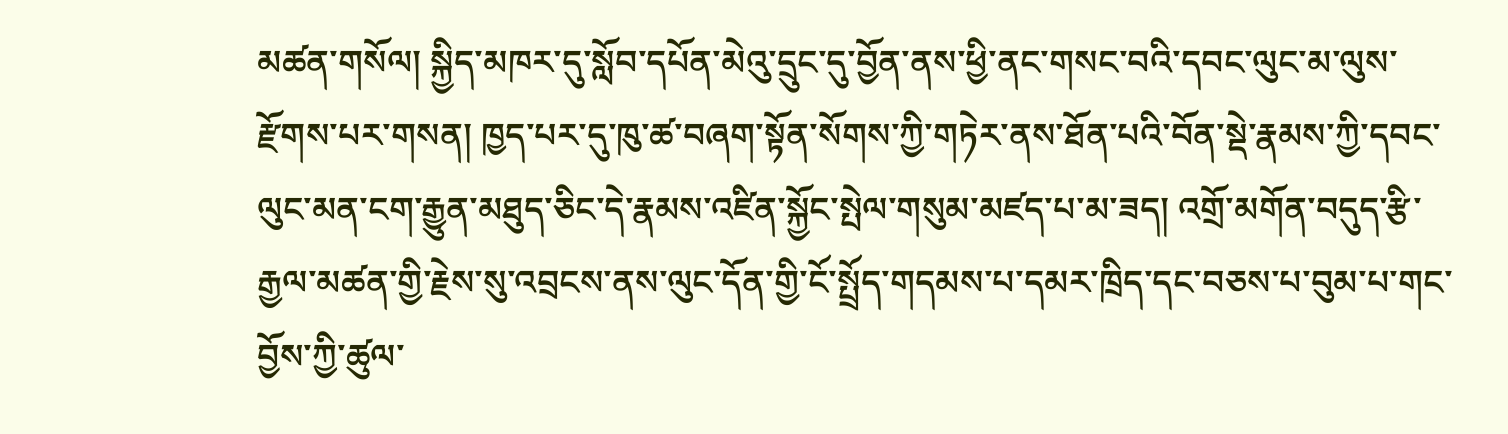མཚན་གསོལ། སྐྱིད་མཁར་དུ་སློབ་དཔོན་མེའུ་དྲུང་དུ་བྱོན་ནས་ཕྱི་ནང་གསང་བའི་དབང་ལུང་མ་ལུས་རྫོགས་པར་གསན། ཁྱད་པར་དུ་ཁུ་ཚ་བཞག་སྟོན་སོགས་ཀྱི་གཏེར་ནས་ཐོན་པའི་བོན་སྡེ་རྣམས་ཀྱི་དབང་ལུང་མན་ངག་རྒྱུན་མཐུད་ཅིང་དེ་རྣམས་འཛིན་སྐྱོང་སྤེལ་གསུམ་མཛད་པ་མ་ཟད། འགྲོ་མགོན་བདུད་རྩི་རྒྱལ་མཚན་གྱི་རྗེས་སུ་འབྲངས་ནས་ལུང་དོན་གྱི་ངོ་སྤྲོད་གདམས་པ་དམར་ཁྲིད་དང་བཅས་པ་བུམ་པ་གང་བྱོས་ཀྱི་ཚུལ་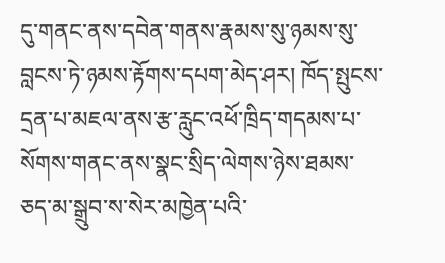དུ་གནང་ནས་དབེན་གནས་རྣམས་སུ་ཉམས་སུ་བླངས་ཏེ་ཉམས་རྟོགས་དཔག་མེད་ཤར། ཁོད་སྤུངས་དྲན་པ་མཇལ་ནས་རྩ་རླུང་འཕོ་ཁྲིད་གདམས་པ་སོགས་གནང་ནས་སྣང་སྲིད་ལེགས་ཉེས་ཐམས་ཅད་མ་སྒྲུབ་ས་སེར་མཁྱེན་པའི་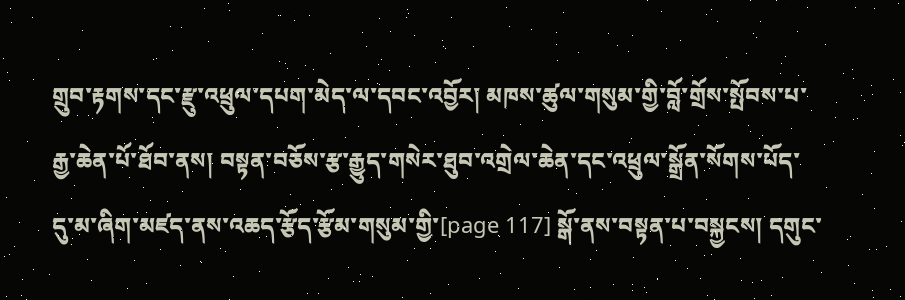གྲུབ་རྟགས་དང་རྫུ་འཕྲུལ་དཔག་མེད་ལ་དབང་འབྱོར། མཁས་ཚུལ་གསུམ་གྱི་བློ་གྲོས་སྤོབས་པ་རྒྱ་ཆེན་པོ་ཐོབ་ནས། བསྟན་བཅོས་རྩ་རྒྱུད་གསེར་ཐུབ་འགྲེལ་ཆེན་དང་འཕྲུལ་སྒྲོན་སོགས་པོད་དུ་མ་ཞིག་མཛད་ནས་འཆད་རྩོད་རྩོམ་གསུམ་གྱི་[page 117] སྒོ་ནས་བསྟན་པ་བསྐྱངས། དགུང་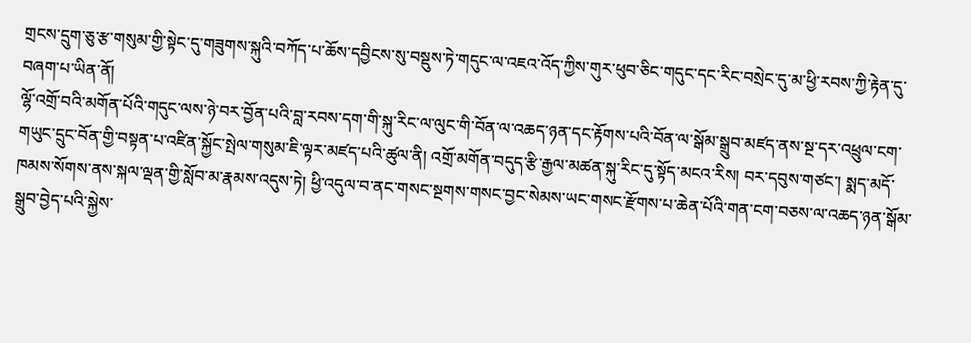གྲངས་དྲུག་ཅུ་རྩ་གསུམ་གྱི་སྟེང་དུ་གཟུགས་སྐུའི་བཀོད་པ་ཆོས་དབྱིངས་སུ་བསྡུས་ཏེ་གདུང་ལ་འཇའ་འོད་ཀྱིས་གུར་ཕུབ་ཅིང་གདུང་དང་རིང་བསྲེང་དུ་མ་ཕྱི་རབས་ཀྱི་རྟེན་དུ་བཞག་པ་ཡིན་ནོ།
ལྷོ་འགྲོ་བའི་མགོན་པོའི་གདུང་ལས་ཉེ་བར་བྱོན་པའི་བླ་རབས་དག་གི་སྐུ་རིང་ལ་ལུང་གི་བོན་ལ་འཆད་ཉན་དང་རྟོགས་པའི་བོན་ལ་སྒོམ་སྒྲུབ་མཛད་ནས་སྔ་དར་འཕྲུལ་ངག་གཡུང་དྲུང་བོན་གྱི་བསྟན་པ་འཛིན་སྐྱོང་སྤེལ་གསུམ་ཇི་ལྟར་མཛད་པའི་ཚུལ་ནི། འགྲོ་མགོན་བདུད་རྩི་རྒྱལ་མཚན་སྐུ་རིང་དུ་སྟོད་མངའ་རིས། བར་དབུས་གཙང་། སྨད་མདོ་ཁམས་སོགས་ནས་སྐལ་ལྡན་གྱི་སློབ་མ་རྣམས་འདུས་ཏེ། ཕྱི་འདུལ་བ་ནང་གསང་སྔགས་གསང་བྱང་སེམས་ཡང་གསང་རྫོགས་པ་ཆེན་པོའི་གན་ངག་བཅས་ལ་འཆད་ཉན་སྒོམ་སྒྲུབ་བྱེད་པའི་སྐྱེས་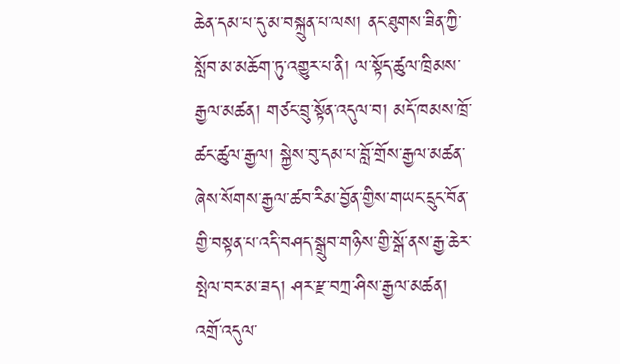ཆེན་དམ་པ་དུ་མ་བསྐྲུན་པ་ལས། ནང་ཐུགས་ཟིན་ཀྱི་སློབ་མ་མཆོག་ཏུ་འགྱུར་པ་ནི། ལ་སྟོད་ཚུལ་ཁྲིམས་རྒྱལ་མཚན། གཙང་བྲུ་སྟོན་འདུལ་བ། མདོ་ཁམས་ཁྲོ་ཚང་ཚུལ་རྒྱལ། སྐྱེས་བུ་དམ་པ་བློ་གྲོས་རྒྱལ་མཚན་ཞེས་སོགས་རྒྱལ་ཚབ་རིམ་བྱོན་གྱིས་གཡང་དྲུང་བོན་གྱི་བསྟན་པ་འདི་བཤད་སྒྲུབ་གཉིས་གྱི་སྒོ་ནས་རྒྱ་ཆེར་སྤེལ་བར་མ་ཟད། ཤར་རྫ་བཀྲ་ཤིས་རྒྱལ་མཚན། འགྲོ་འདུལ་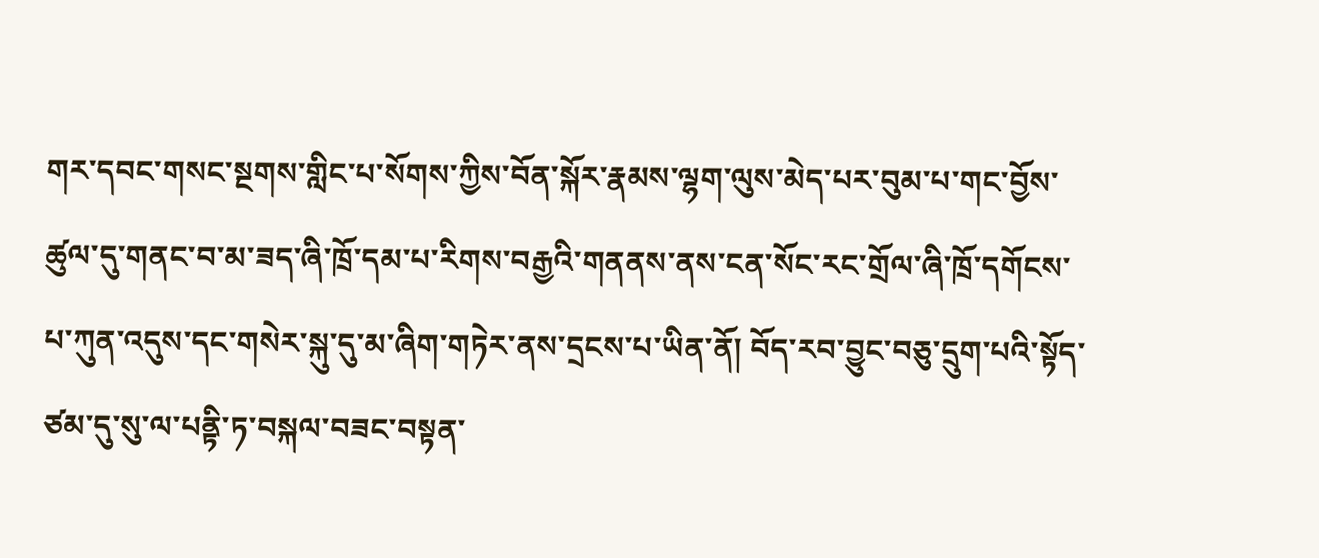གར་དབང་གསང་སྔགས་གླིང་པ་སོགས་ཀྱིས་བོན་སྐོར་རྣམས་ལྷག་ལུས་མེད་པར་བུམ་པ་གང་བྱོས་ཚུལ་དུ་གནང་བ་མ་ཟད་ཞི་ཁྲོ་དམ་པ་རིགས་བརྒྱའི་གནནས་ནས་ངན་སོང་རང་གྲོལ་ཞི་ཁྲོ་དགོངས་པ་ཀུན་འདུས་དང་གསེར་སྐུ་དུ་མ་ཞིག་གཏེར་ནས་དྲངས་པ་ཡིན་ནོ། བོད་རབ་བྱུང་བཅུ་དྲུག་པའི་སྟོད་ཙམ་དུ་སུ་ལ་པནྟི་ཏ་བསྐལ་བཟང་བསྟན་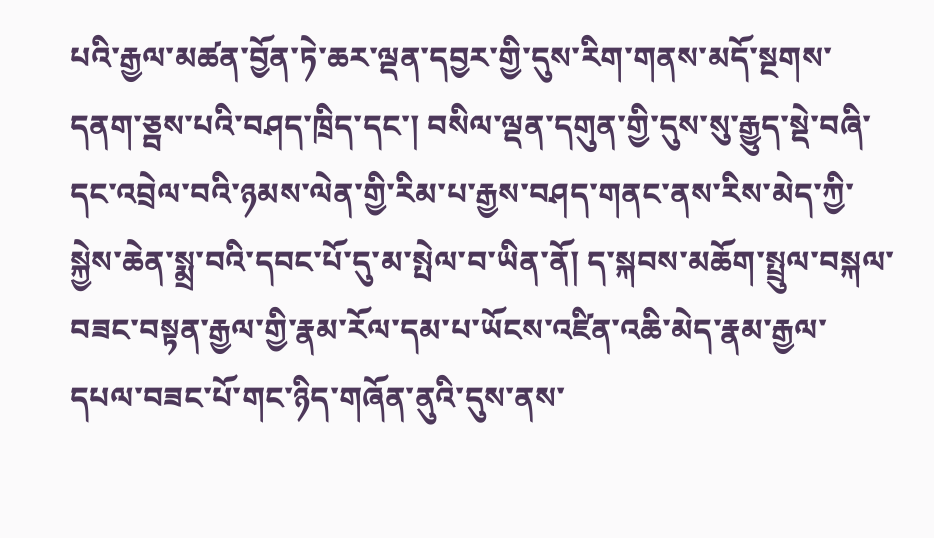པའི་རྒྱལ་མཚན་བྱོན་ཏེ་ཆར་ལྡན་དབྱར་གྱི་དུས་རིག་གནས་མདོ་སྔགས་དནག་ཅྦས་པའི་བཤད་ཁྲིད་དང་། བསིལ་ལྡན་དགུན་གྱི་དུས་སུ་རྒྱུད་སྡེ་བཞི་དང་འབྲེལ་བའི་ཉམས་ལེན་གྱི་རིམ་པ་རྒྱས་བཤད་གནང་ནས་རིས་མེད་ཀྱི་སྐྱེས་ཆེན་སྨྲ་བའི་དབང་པོ་དུ་མ་སྤེལ་བ་ཡིན་ནོ། ད་སྐབས་མཆོག་སྤྲུལ་བསྐལ་བཟང་བསྟན་རྒྱལ་གྱི་རྣམ་རོལ་དམ་པ་ཡོངས་འཛིན་འཆི་མེད་རྣམ་རྒྱལ་དཔལ་བཟང་པོ་གང་ཉིད་གཞོན་ནུའི་དུས་ནས་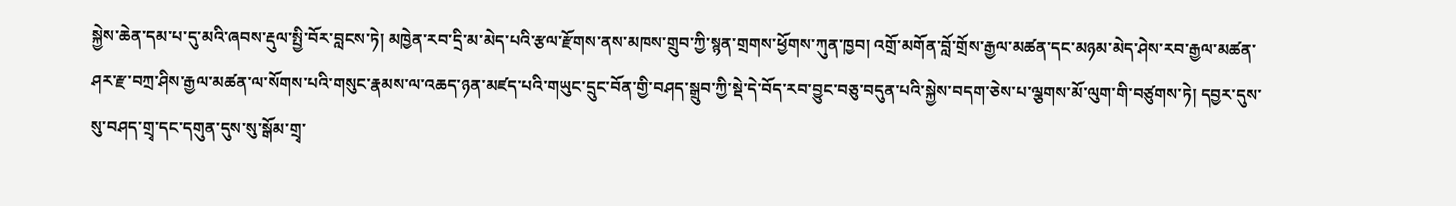སྐྱེས་ཆེན་དམ་པ་དུ་མའི་ཞབས་རྡུལ་སྤྱི་བོར་བླངས་ཏེ། མཁྱེན་རབ་དྲི་མ་མེད་པའི་རྩལ་རྫོགས་ནས་མཁས་གྲུབ་ཀྱི་སྙན་གྲགས་ཕྱོགས་ཀུན་ཁྱབ། འགྲོ་མགོན་བློ་གྲོས་རྒྱལ་མཚན་དང་མཉམ་མེད་ཤེས་རབ་རྒྱལ་མཚན་ཤར་རྫ་བཀྲ་ཤིས་རྒྱལ་མཚན་ལ་སོགས་པའི་གསུང་རྣམས་ལ་འཆད་ཉན་མཛད་པའི་གཡུང་དྲུང་བོན་གྱི་བཤད་སྒྲུབ་ཀྱི་སྡེ་དེ་བོད་རབ་བྱུང་བཅུ་བདུན་པའི་སྐྱེས་བདག་ཅེས་པ་ལྕགས་མོ་ལུག་གི་བཙུགས་ཏེ། དབྱར་དུས་སུ་བཤད་གྲྭ་དང་དགུན་དུས་སུ་སྒོམ་གྲྭ་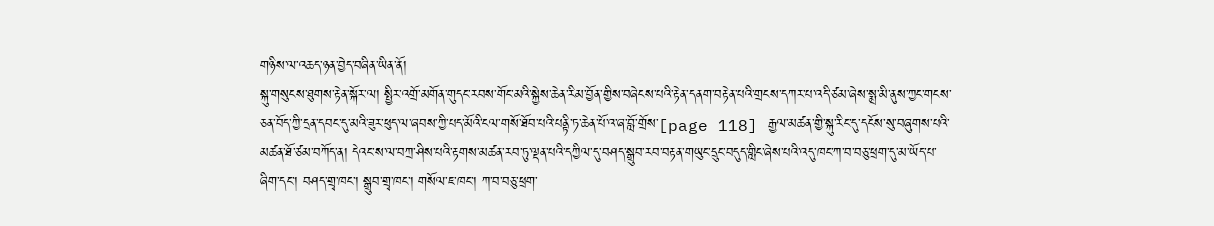གཉིས་ལ་འཆད་ཉན་བྱེད་བཞིན་ཡིན་ནོ།
སྐུ་གསུངས་ཐུགས་རྟེན་སྐོར་ལ། སྤྱིར་འགྲོ་མགོན་གུདང་རབས་གོང་མའི་སྐྱེས་ཆེན་རིམ་བྱོན་གྱིས་བཞེངས་པའི་རྟེན་དནག་བརྟེན་པའི་གྲངས་དཀར་པ་འདི་ཙམ་ཞེས་སྨྲ་མི་ནུས་ཀྱང་གངས་ཅན་བོད་ཀྱི་དྲན་དབང་དུ་མའི་ཟུར་ཕུད་ལ་ཞབས་ཀྱི་པད་མོའི་ངལ་གསོ་ཐོབ་པའི་པནྟི་ཏ་ཆེན་པོ་འ་ཞ་བློ་གྲོས་[page 118] རྒྱལ་མཚན་གྱི་སྐུ་རིང་དུ་དངོས་སུ་བཞུགས་པའི་མཚན་ཐོ་ཙམ་བཀོད་ན། དེའང་ས་ལ་བཀྲ་ཤིས་པའི་རྟགས་མཚན་རབ་ཏུ་ལྡན་པའི་དཀྱིལ་དུ་བཤད་སྒྲུབ་རབ་བརྟན་གཡུང་དྲུང་བདུད་གླིང་ཞེས་པའི་འདུ་ཁང་ཀ་བ་བཅུ་ཕྲག་དུ་མ་ཡོད་པ་ཞིག་དང་། བཤད་གྲྭ་ཁང་། སྒྲུབ་གྲྭ་ཁང་། གསོལ་ཇ་ཁང་། ཀ་བ་བཅུ་ཕྲག་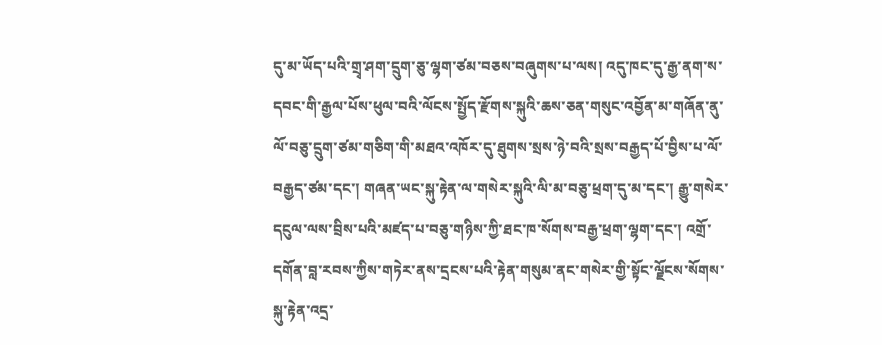དུ་མ་ཡོད་པའི་གྲྭ་ཤག་དྲུག་ཅུ་ལྷག་ཙམ་བཅས་བཞུགས་པ་ལས། འདུ་ཁང་དུ་རྒྱ་ནག་ས་དབང་གི་རྒྱལ་པོས་ཕུལ་བའི་ལོངས་སྤྱོད་རྫོགས་སྐུའི་ཆས་ཅན་གསུང་འབྱོན་མ་གཞོན་ནུ་ལོ་བཅུ་དྲུག་ཙམ་གཅིག་གི་མཐའ་འཁོར་དུ་ཐུགས་སྲས་ཉེ་བའི་སྲས་བརྒྱད་པོ་བྱིས་པ་ལོ་བརྒྱད་ཙམ་དང་། གཞན་ཡང་སྐུ་རྟེན་ལ་གསེར་སྐུའི་ལི་མ་བཅུ་ཕྲག་དུ་མ་དང་། རྒྱུ་གསེར་དངུལ་ལས་བྲིས་པའི་མཛད་པ་བཅུ་གཉིས་ཀྱི་ཐང་ཁ་སོགས་བརྒྱ་ཕྲག་ལྷག་དང་། འགྲོ་དགོན་བླ་རབས་ཀྱིས་གཏེར་ནས་དྲངས་པའི་རྟེན་གསུམ་ནང་གསེར་གྱི་སྟོང་ལྗོངས་སོགས་སྐུ་རྟེན་འདྲ་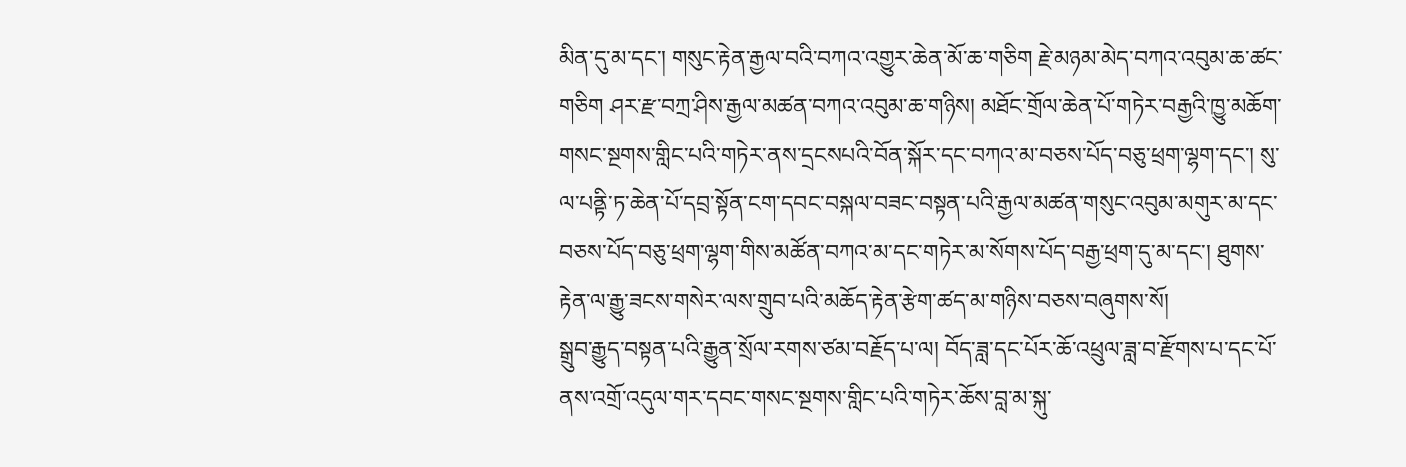མིན་དུ་མ་དང་། གསུང་རྟེན་རྒྱལ་བའི་བཀའ་འགྱུར་ཆེན་མོ་ཆ་གཅིག རྗེ་མཉམ་མེད་བཀའ་འབུམ་ཆ་ཚང་གཅིག ཤར་རྫ་བཀྲ་ཤིས་རྒྱལ་མཚན་བཀའ་འབུམ་ཆ་གཉིས། མཐོང་གྲོལ་ཆེན་པོ་གཏེར་བརྒྱའི་ཁྱུ་མཆོག་གསང་སྔགས་གླིང་པའི་གཏེར་ནས་དྲངསཔའི་བོན་སྐོར་དང་བཀའ་མ་བཅས་པོད་བཅུ་ཕྲག་ལྷག་དང་། སུ་ལ་པནྟི་ཏ་ཆེན་པོ་དབྲ་སྟོན་ངག་དབང་བསྐལ་བཟང་བསྟན་པའི་རྒྱལ་མཚན་གསུང་འབུམ་མགུར་མ་དང་བཅས་པོད་བཅུ་ཕྲག་ལྷག་གིས་མཚོན་བཀའ་མ་དང་གཏེར་མ་སོགས་པོད་བརྒྱ་ཕྲག་དུ་མ་དང་། ཐུགས་རྟེན་ལ་རྒྱུ་ཟངས་གསེར་ལས་གྲུབ་པའི་མཆོད་རྟེན་རྩེག་ཚད་མ་གཉིས་བཅས་བཞུགས་སོ།
སྒྲུབ་རྒྱུད་བསྟན་པའི་རྒྱུན་སྲོལ་རགས་ཙམ་བརྗོད་པ་ལ། བོད་ཟླ་དང་པོར་ཆོ་འཕྲུལ་ཟླ་བ་རྫོགས་པ་དང་པོ་ནས་འགྲོ་འདུལ་གར་དབང་གསང་སྔགས་གླིང་པའི་གཏེར་ཆོས་བླ་མ་སྐུ་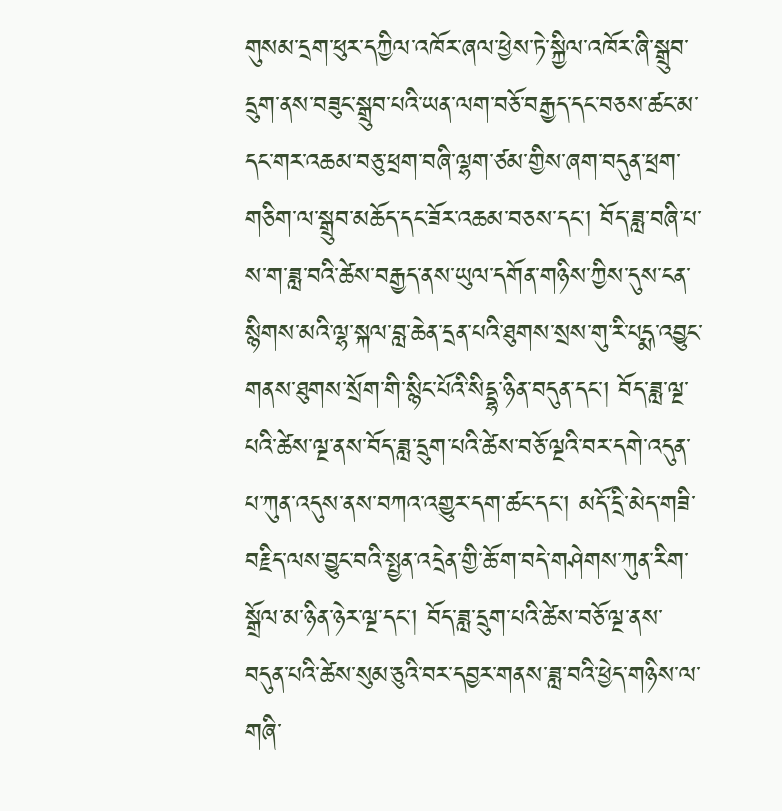གུསམ་དྲག་ཕུར་དཀྱིལ་འཁོར་ཞལ་ཕྱེས་ཏེ་སྐྱིལ་འཁོར་ཞི་སྒྲུབ་དྲུག་ནས་བཟུང་སྒྲུབ་པའི་ཡན་ལག་བཅོ་བརྒྱད་དང་བཅས་ཚང་མ་དང་གར་འཆམ་བཅུ་ཕྲག་བཞི་ལྷག་ཙམ་གྱིས་ཞག་བདུན་ཕྲག་གཅིག་ལ་སྒྲུབ་མཆོད་དང་ཟོར་འཆམ་བཅས་དང་། བོད་ཟླ་བཞི་པ་ས་ག་ཟླ་བའི་ཚེས་བརྒྱད་ནས་ཡུལ་དགོན་གཉིས་ཀྱིས་དུས་ངན་སྙིགས་མའི་ལྷ་སྐལ་བླ་ཆེན་དྲན་པའི་ཐུགས་སྲས་གུ་རི་པདྨ་འབྱུང་གནས་ཐུགས་སྲོག་གི་སྙིང་པོའི་སིདྡྷ་ཉིན་བདུན་དང་། བོད་ཟླ་ལྔ་པའི་ཚེས་ལྔ་ནས་བོད་ཟླ་དྲུག་པའི་ཚེས་བཅོ་ལྔའི་བར་དགེ་འདུན་པ་ཀུན་འདུས་ནས་བཀའ་འགྱུར་དག་ཚང་དང་། མདོ་དྲི་མེད་གཟི་བརྗིད་ལས་བྱུང་བའི་སྤྱན་འདྲེན་གྱི་ཆོ་ག་བདེ་གཤེགས་ཀུན་རིག་སྒྲོལ་མ་ཉིན་ཉེར་ལྔ་དང་། བོད་ཟླ་དྲུག་པའི་ཚེས་བཅོ་ལྔ་ནས་བདུན་པའི་ཚེས་སུམ་ཅུའི་བར་དབྱར་གནས་ཟླ་བའི་ཕྱེད་གཉིས་ལ་གཞི་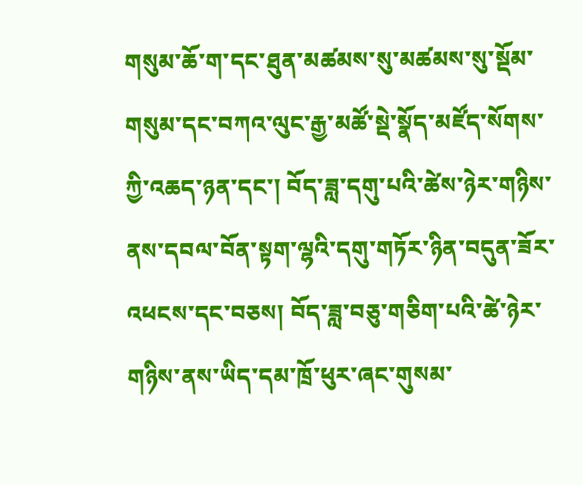གསུམ་ཆོ་ག་དང་ཐུན་མཚམས་སུ་མཚམས་སུ་སྡོམ་གསུམ་དང་བཀའ་ལུང་རྒྱ་མཚོ་སྡེ་སྣོད་མཛོད་སོགས་ཀྱི་འཆད་ཉན་དང་། བོད་ཟླ་དགུ་པའི་ཚེས་ཉེར་གཉིས་ནས་དབལ་བོན་སྟག་ལྷའི་དགུ་གཏོར་ཉིན་བདུན་ཟོར་འཕངས་དང་བཅས། བོད་ཟླ་བཅུ་གཅིག་པའི་ཚེ་ཉེར་གཉིས་ནས་ཡིད་དམ་ཁྲོ་ཕུར་ཞང་གུསམ་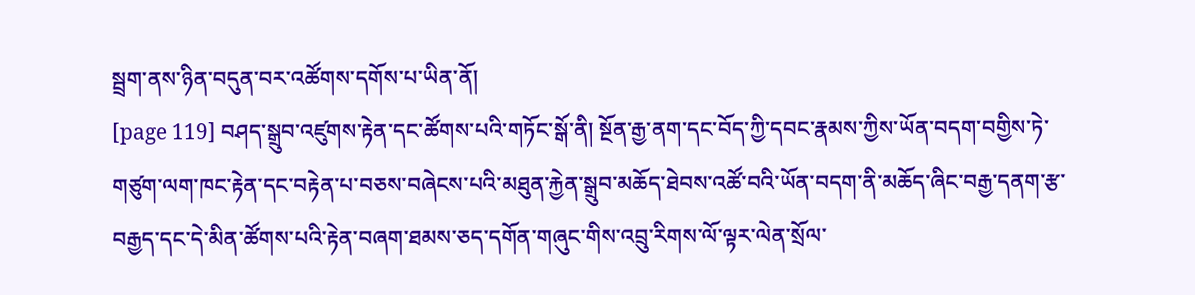སྦྲག་ནས་ཉིན་བདུན་བར་འཚོགས་དགོས་པ་ཡིན་ནོ།
[page 119] བཤད་སྒྲུབ་འཛུགས་རྟེན་དང་ཚོགས་པའི་གཏོང་སྒོ་ནི། སྔོན་རྒྱ་ནག་དང་བོད་ཀྱི་དབང་རྣམས་ཀྱིས་ཡོན་བདག་བགྱིས་ཏེ་གཙུག་ལག་ཁང་རྟེན་དང་བརྟེན་པ་བཅས་བཞེངས་པའི་མཐུན་རྐྱེན་སྒྲུབ་མཆོད་ཐེབས་འཚོ་བའི་ཡོན་བདག་ནི་མཆོད་ཞིང་བརྒྱ་དནག་རྩ་བརྒྱད་དང་དེ་མིན་ཚོགས་པའི་རྟེན་བཞག་ཐམས་ཅད་དགོན་གཞུང་གིས་འབྲུ་རིགས་ལོ་ལྟར་ལེན་སྲོལ་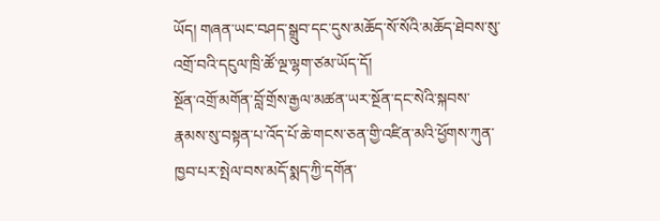ཡོད། གཞན་ཡང་བཤད་སྒྲུབ་དང་དུས་མཆོད་སོ་སོའི་མཆོད་ཐེབས་སུ་འགྲོ་བའི་དངུལ་ཁྲི་ཚོ་ལྔ་ལྷག་ཙམ་ཡོད་དོ།
སྔོན་འགྲོ་མགོན་བློ་གྲོས་རྒྱལ་མཚན་ཡར་སྔོན་དང་སེའི་སྐབས་རྣམས་སུ་བསྟན་པ་འོད་པོ་ཆེ་གངས་ཅན་གྱི་འཛིན་མའི་ཕྱོགས་ཀུན་ཁྱབ་པར་སྤེལ་བས་མདོ་སྨད་ཀྱི་དགོན་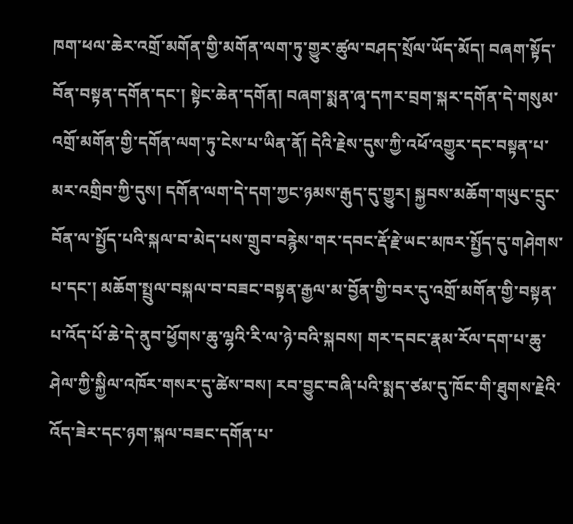ཁག་ཕལ་ཆེར་འགྲོ་མགོན་གྱི་མགོན་ལག་ཏུ་གྱུར་ཚུལ་བཤད་སྲོལ་ཡོད་མོད། བཞག་སྟོད་བོན་བསྟན་དགོན་དང་། སྟེང་ཆེན་དགོན། བཞག་སྨན་ཞྭ་དཀར་བྲག་སྐར་དགོན་དེ་གསུམ་འགྲོ་མགོན་གྱི་དགོན་ལག་ཏུ་ངེས་པ་ཡིན་ནོ། དེའི་རྗེས་དུས་ཀྱི་འཕོ་འགྱུར་དང་བསྟན་པ་མར་འགྲིབ་ཀྱི་དུས། དགོན་ལག་དེ་དག་ཀྱང་ཉམས་རྒུད་དུ་གྱུར། སྐྱབས་མཆོག་གཡུང་དྲུང་བོན་ལ་སྤྱོད་པའི་སྐལ་བ་མེད་པས་གྲུབ་བརྙེས་གར་དབང་རྡོ་རྗེ་ཡང་མཁར་སྤྱོད་དུ་གཤེགས་པ་དང་། མཆོག་སྤྲུལ་བསྐལ་བ་བཟང་བསྟན་རྒྱལ་མ་བྱོན་གྱི་བར་དུ་འགྲོ་མགོན་གྱི་བསྟན་པ་འོད་པོ་ཆེ་དེ་ནུབ་ཕྱོགས་ཆུ་ལྷའི་རི་ལ་ཉེ་བའི་སྐབས། གར་དབང་རྣམ་རོལ་དག་པ་ཆུ་ཤེལ་ཀྱི་སྐྱིལ་འཁོར་གསར་དུ་ཚེས་བས། རབ་བྱུང་བཞི་པའི་སྨད་ཙམ་དུ་ཁོང་གི་ཐུགས་རྗེའི་འོད་ཟེར་དང་ཉག་སྐལ་བཟང་དགོན་པ་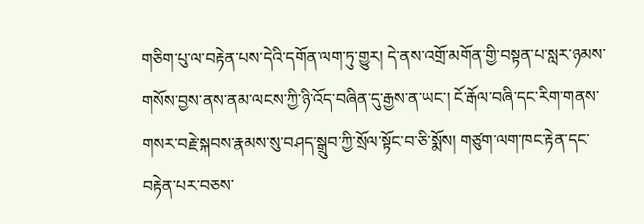གཅིག་པུ་ལ་བརྟེན་པས་དེའི་དགོན་ལག་ཏུ་གྱུར། དེ་ནས་འགྲོ་མགོན་གྱི་བསྟན་པ་སླར་ཉམས་གསོས་བྱས་ནས་ནམ་ལངས་ཀྱི་ཉི་འོད་བཞིན་དུ་རྒྱས་ན་ཡང་། ངོ་རྒོལ་བཞི་དང་རིག་གནས་གསར་བརྗེ་སྐབས་རྣམས་སུ་བཤད་སྒྲུབ་ཀྱི་སྲོལ་སྟོང་བ་ཅི་སྨོས། གཙུག་ལག་ཁང་རྟེན་དང་བརྟེན་པར་བཅས་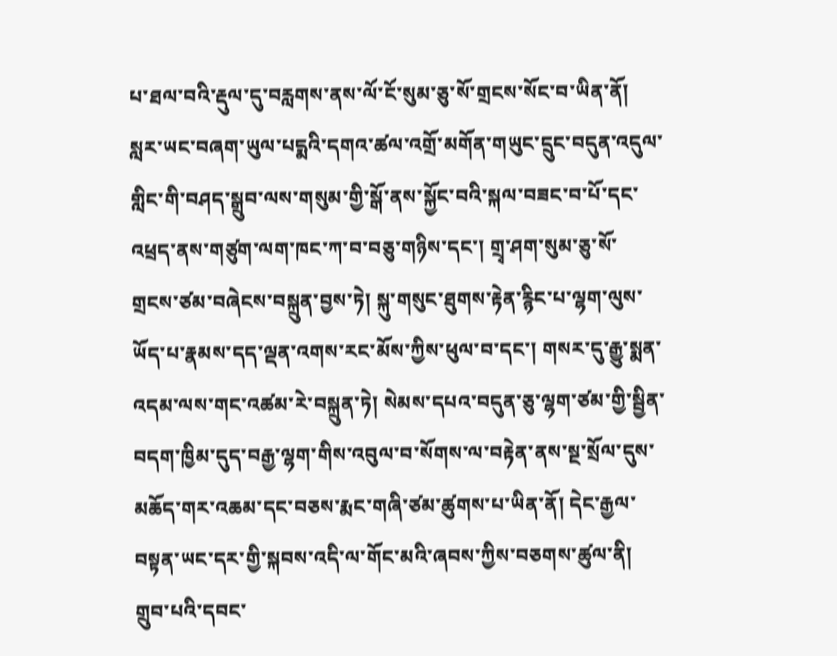པ་ཐལ་བའི་རྡུལ་དུ་བརླགས་ནས་ལོ་ངོ་སུམ་ཅུ་སོ་གྲངས་སོང་བ་ཡིན་ནོ།
སླར་ཡང་བཞག་ཡུལ་པདྨའི་དགའ་ཚལ་འགྲོ་མགོན་གཡུང་དྲུང་བདུན་འདུལ་གླིང་གི་བཤད་སྒྲུབ་ལས་གསུམ་གྱི་སྒོ་ནས་སྐྱོང་བའི་སྐལ་བཟང་བ་པོ་དང་འཕྲད་ནས་གཙུག་ལག་ཁང་ཀ་བ་བཅུ་གཉིས་དང་། གྲྭ་ཤག་སུམ་ཅུ་སོ་གྲངས་ཙམ་བཞེངས་བསྐྲུན་བྱས་ཏེ། སྐུ་གསུང་ཐུགས་རྟེན་རྙིང་པ་ལྷག་ལུས་ཡོད་པ་རྣམས་དད་ལྡན་འགས་རང་མོས་ཀྱིས་ཕུལ་བ་དང་། གསར་དུ་རྒྱུ་སྨན་འདམ་ལས་གང་འཚམ་རེ་བསྐྲུན་ཏེ། སེམས་དཔའ་བདུན་ཅུ་ལྷག་ཙམ་གྱི་སྦྱིན་བདག་ཁྱིམ་དུད་བརྒྱ་ལྷག་གིས་འབུལ་བ་སོགས་ལ་བརྟེན་ནས་སྔ་སྲོལ་དུས་མཆོད་གར་འཆམ་དང་བཅས་རྨང་གཞི་ཙམ་ཚུགས་པ་ཡིན་ནོ། དེང་རྒྱལ་བསྟན་ཡང་དར་གྱི་སྐབས་འདི་ལ་གོང་མའི་ཞབས་ཀྱིས་བཅགས་ཚུལ་ནི། གྲུབ་པའི་དབང་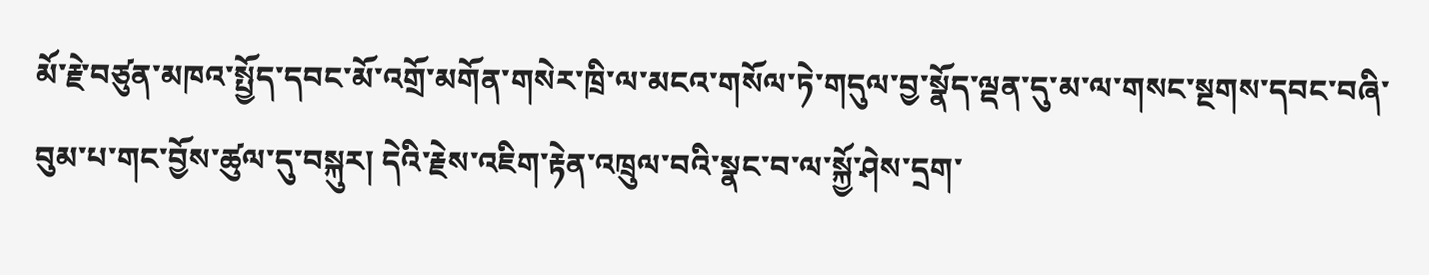མོ་རྗེ་བཙུན་མཁའ་སྤྱོད་དབང་མོ་འགྲོ་མགོན་གསེར་ཁྲི་ལ་མངའ་གསོལ་ཏེ་གདུལ་བྱ་སྣོད་ལྡན་དུ་མ་ལ་གསང་སྔགས་དབང་བཞི་བུམ་པ་གང་བྱོས་ཚུལ་དུ་བསྐུར། དེའི་རྗེས་འཇིག་རྟེན་འཁྲུལ་བའི་སྣང་བ་ལ་སྐྱོ་ཤེས་དྲག་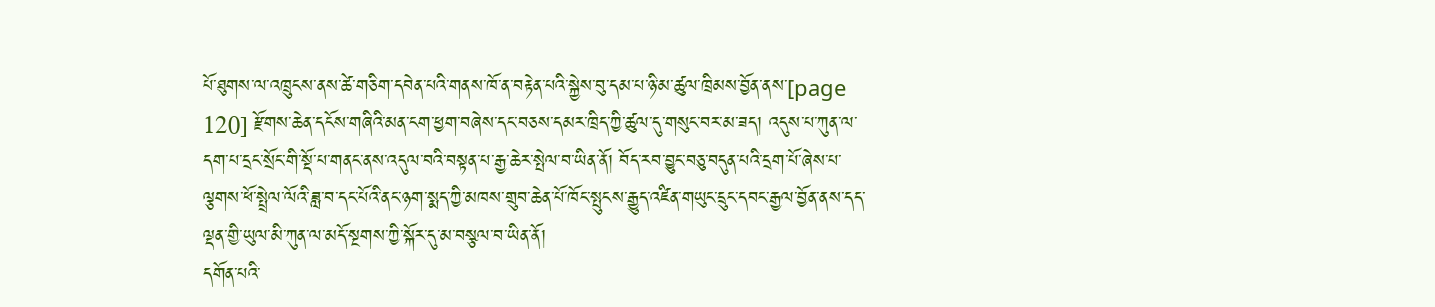པོ་ཐུགས་ལ་འཁྲུངས་ནས་ཚེ་གཅིག་དབེན་པའི་གནས་ཁོ་ན་བརྟེན་པའི་སྐྱེས་བུ་དམ་པ་ཉི་མ་ཚུལ་ཁྲིམས་བྱོན་ནས་[page 120] རྫོགས་ཆེན་དངོས་གཞིའི་མན་ངག་ཕྱག་བཞེས་དང་བཅས་དམར་ཁྲིད་ཀྱི་ཚུལ་དུ་གསུང་བར་མ་ཟད། འདུས་པ་ཀུན་ལ་དག་པ་དྲང་སྲོང་གི་སྡོ་པ་གནང་ནས་འདུལ་བའི་བསྟན་པ་རྒྱ་ཆེར་སྤེལ་བ་ཡིན་ནོ། བོད་རབ་བྱུང་བཅུ་བདུན་པའི་དྲག་པོ་ཞེས་པ་ལྕགས་ཕོ་སྤྲེལ་ལོའི་ཟླ་བ་དང་པོའི་ནང་ཉག་སྨད་ཀྱི་མཁས་གྲུབ་ཆེན་པོ་ཁོང་སྤུངས་རྒྱུད་འཛིན་གཡུང་དྲུང་དབང་རྒྱལ་བྱོན་ནས་དད་ལྡན་གྱི་ཡུལ་མི་ཀུན་ལ་མདོ་སྔགས་ཀྱི་སྐོར་དུ་མ་བསྩལ་བ་ཡིན་ནོ།
དགོན་པའི་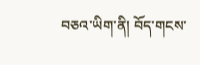བཅའ་ཡིག་ནི། བོད་གངས་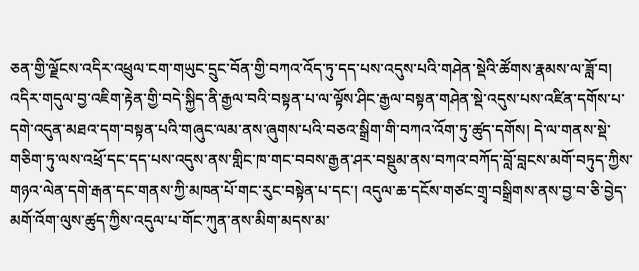ཅན་གྱི་ལྗོངས་འདིར་འཕྲུལ་ངག་གཡུང་དྲུང་བོན་གྱི་བཀའ་འོད་ཏུ་དད་པས་འདུས་པའི་གཤེན་སྡེའི་ཚོགས་རྣམས་ལ་ཟློ་བ། འདིར་གདུལ་བྱ་འཇིག་རྟེན་གྱི་བདེ་སྐྱིད་ནི་རྒྱལ་བའི་བསྟན་པ་ལ་ལྟོས་ཤིང་རྒྱལ་བསྟན་གཤེན་སྡེ་འདུས་པས་འཛིན་དགོས་པ་དགེ་འདུན་མཐའ་དག་བསྟན་པའི་གཞུང་ལམ་ནས་ཞུགས་པའི་བཅའ་སྒྲིག་གི་བཀའ་འོག་ཏུ་ཚུད་དགོས། དེ་ལ་གནས་སྡེ་གཅིག་ཏུ་ལས་འཕྲོ་དང་དད་པས་འདུས་ནས་གླིང་ཁ་གང་བབས་རྒྱན་ཤར་བསྡུམ་ནས་བཀའ་བཀོད་བློ་བླངས་མགོ་བཏུད་ཀྱིས་གཉའ་ལེན་དགེ་རྒན་དང་གནས་ཀྱི་མཁན་པོ་གང་རུང་བསྟེན་པ་དང་། འདུལ་ཆ་དངོས་གཙང་གྲྭ་བསྒྲིགས་ནས་བྱ་བ་ཅི་བྱེད་མགོ་འོག་ལུས་ཚུད་ཀྱིས་འདུལ་པ་གོང་ཀུན་ནས་མིག་མདས་མ་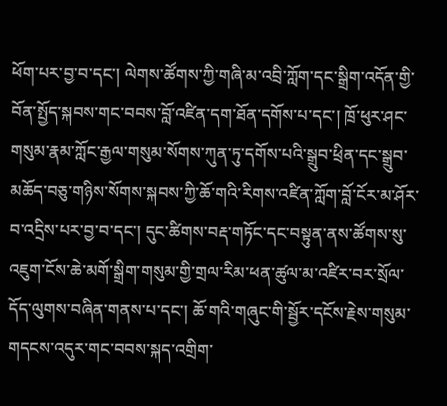ཕོག་པར་བྱ་བ་དང་། ལེགས་ཚོགས་ཀྱི་གཞི་མ་འབྲི་ཀློག་དང་སྒྲིག་འདོན་གྱི་བོན་སྤྱོད་སྐབས་གང་བབས་བློ་འཛིན་དག་ཐོན་དགོས་པ་དང་། ཁྲོ་ཕུར་ཤང་གསུམ་རྣམ་ཀློང་རྒྱལ་གསུམ་སོགས་ཀུན་ཏུ་དགོས་པའི་སྒྲུབ་ཕྲིན་དང་སྒྲུབ་མཆོད་བཅུ་གཉིས་སོགས་སྐབས་ཀྱི་ཆོ་གའི་རིགས་འཛིན་ཀློག་བློ་ངོར་མ་ཤོར་བ་འདྲིས་པར་བྱ་བ་དང་། དུང་ཚིགས་བརྡ་གཏོང་དང་བསྟུན་ནས་ཚོགས་སུ་འཇུག་ངོས་ཆེ་མགོ་སྒྲིག་གསུམ་གྱི་གྲལ་རིམ་ཕན་ཚུལ་མ་འཛིར་བར་སྲོལ་དོད་ལུགས་བཞིན་གནས་པ་དང་། ཆོ་གའི་གཞུང་གི་སྦྱོར་དངོས་རྗེས་གསུམ་གདངས་འདུར་གང་བབས་སྐད་འགྲིག་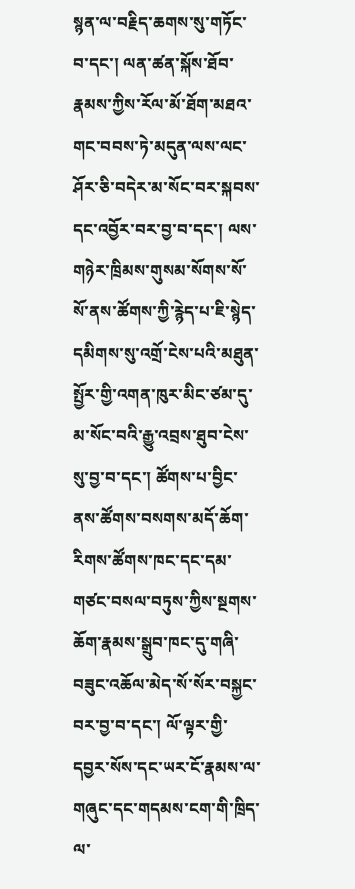སྙན་ལ་བརྗིད་ཆགས་སུ་གཏོང་བ་དང་། ལན་ཚན་སྐོས་ཐོབ་རྣམས་ཀྱིས་རོལ་མོ་ཐོག་མཐའ་གང་བབས་ཏེ་མདུན་ལས་ལང་ཤོར་ཅི་བདེར་མ་སོང་བར་སྐབས་དང་འབྱོར་བར་བྱ་བ་དང་། ལས་གཉེར་ཁྲིམས་གུསམ་སོགས་སོ་སོ་ནས་ཚོགས་ཀྱི་རྙེད་པ་ཇི་སྙེད་དམིགས་སུ་འགྲོ་ངེས་པའི་མཐུན་སྤྱོར་གྱི་འགན་ཁུར་མིང་ཙམ་དུ་མ་སོང་བའི་རྒྱུ་འབྲས་ཐུབ་ངེས་སུ་བྱ་བ་དང་། ཚོགས་པ་བྱིང་ནས་ཚོགས་བསགས་མདོ་ཆོག་རིགས་ཚོགས་ཁང་དང་དམ་གཙང་བསལ་བཏུས་ཀྱིས་སྔགས་ཆོག་རྣམས་སྒྲུབ་ཁང་དུ་གཞི་བཟུང་འཆོལ་མེད་སོ་སོར་བསྐྱང་བར་བྱ་བ་དང་། ལོ་ལྟར་གྱི་དབྱར་སོས་དང་ཡར་ངོ་རྣམས་ལ་གཞུང་དང་གདམས་ངག་གི་ཁྲིད་ལ་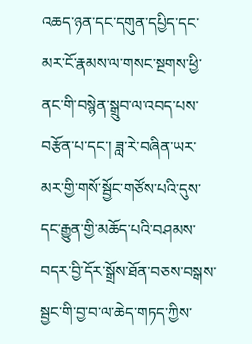འཆད་ཉན་དང་དགུན་དཔྱིད་དང་མར་ངོ་རྣམས་ལ་གསང་སྔགས་ཕྱི་ནང་གི་བསྙེན་སྒྲུབ་ལ་འབད་པས་བརྩོན་པ་དང་། ཟླ་རེ་བཞིན་ཡར་མར་གྱི་གསོ་སྦྱོང་གཙོས་པའི་དུས་དང་རྒྱུན་གྱི་མཆོད་པའི་བཤམས་བདར་བྱི་དོར་སྒྲོས་ཐོན་བཅས་བསྒས་སྦྱང་གི་བྱ་བ་ལ་ཆེད་གཏད་ཀྱིས་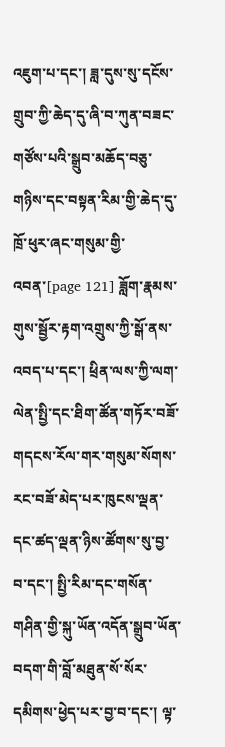འཇུག་པ་དང་། ཟླ་དུས་སུ་དངོས་གྲུབ་ཀྱི་ཆེད་དུ་ཞི་བ་ཀུན་བཟང་གཙོས་པའི་སྒྲུབ་མཆོད་བཅུ་གཉིས་དང་བསྟན་རིམ་གྱི་ཆེད་དུ་ཁྲོ་ཕུར་ཞང་གསུམ་གྱི་འབན་[page 121] ཟློག་རྣམས་གུས་སྦྱོར་རྟག་འགྲུས་ཀྱི་སྒོ་ནས་འབད་པ་དང་། ཕྲིན་ལས་ཀྱི་ལག་ལེན་སྤྱི་དང་ཐིག་ཚོན་གཏོར་བཟོ་གདངས་རོལ་གར་གསུམ་སོགས་རང་བཟོ་མེད་པར་ཁུངས་ལྡན་དང་ཚད་ལྡན་ཉིས་ཚོགས་སུ་བྱ་བ་དང་། སྤྱི་རིམ་དང་གསོན་གཤིན་གྱི་སྐུ་ཡོན་འདོན་སྒྲུབ་ཡོན་བདག་གི་བློ་མཐུན་སོ་སོར་དམིགས་ཕྱེད་པར་བྱ་བ་དང་། ལྟ་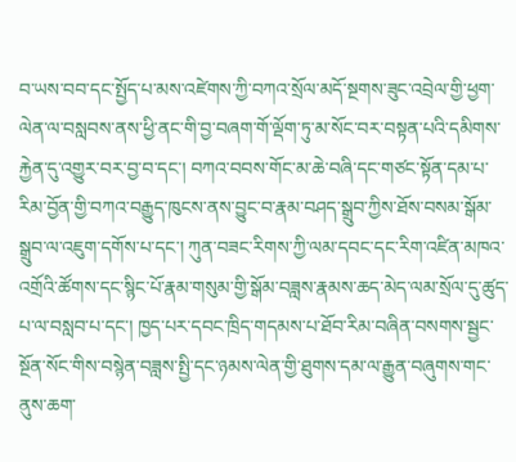བ་ཡས་བབ་དང་སྤྱོད་པ་མས་འཛེགས་ཀྱི་བཀའ་སྲོལ་མདོ་སྔགས་ཟུང་འབྲེལ་གྱི་ཕྱག་ལེན་ལ་བསླབས་ནས་ཕྱི་ནང་གི་བྱ་བཞག་གོ་ལྡོག་ཏུ་མ་སོང་བར་བསྟན་པའི་དམིགས་རྐྱེན་དུ་འགྱུར་བར་བྱ་བ་དང་། བཀའ་བབས་གོང་མ་ཆེ་བཞི་དང་གཙང་སྟོན་དམ་པ་རིམ་བྱོན་གྱི་བཀའ་བརྒྱུད་ཁུངས་ནས་བྱུང་བ་རྣམ་བཤད་སྒྲུབ་ཀྱིས་ཐོས་བསམ་སྒོམ་སྒྲུབ་ལ་འཇུག་དགོས་པ་དང་། ཀུན་བཟང་རིགས་ཀྱི་ལམ་དབང་དང་རིག་འཛིན་མཁའ་འགྲོའི་ཚོགས་དང་སྙིང་པོ་རྣམ་གསུམ་གྱི་སྒོམ་བཟླས་རྣམས་ཆད་མེད་ལམ་སྲོལ་དུ་ཚུད་པ་ལ་བསླབ་པ་དང་། ཁྱད་པར་དབང་ཁྲིད་གདམས་པ་ཐོབ་རིམ་བཞིན་བསགས་སྦྱང་སྔོན་སོང་གིས་བསྙེན་བཟླས་སྤྱི་དང་ཉམས་ལེན་གྱི་ཐུགས་དམ་ལ་རྒྱུན་བཞུགས་གང་ནུས་ཆག་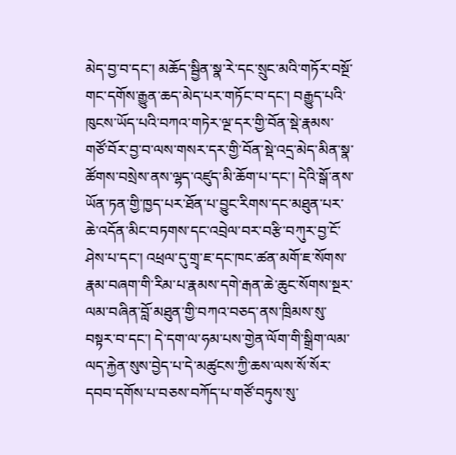མེད་བྱ་བ་དང་། མཆོད་སྦྱིན་སྣ་རེ་དང་སྲུང་མའི་གཏོར་བསྔོ་གང་དགོས་རྒྱུན་ཆད་མེད་པར་གཏོང་བ་དང་། བརྒྱུད་པའི་ཁུངས་ཡོད་པའི་བཀའ་གཏེར་ལྔ་དར་གྱི་བོན་སྡེ་རྣམས་གཙོ་བོར་བྱ་བ་ལས་གསར་དར་གྱི་བོན་སྡེ་འདྲ་མེད་མིན་སྣ་ཚོགས་བསྲེས་ནས་ལྷད་འཛུད་མི་ཆོག་པ་དང་། དེའི་སྒོ་ནས་ཡོན་ཏན་གྱི་ཁྱད་པར་ཐོན་པ་བྱུང་རིགས་དང་མཐུན་པར་ཆེ་འདོན་མིང་བཏགས་དང་འབྲེལ་བར་བརྩི་བཀུར་བྱ་ངོ་ཤེས་པ་དང་། འཕྲལ་དུ་གྲྭ་ཇ་དང་ཁང་ཚན་མགོ་ཇ་སོགས་རྣམ་བཞག་གི་རིམ་པ་རྣམས་དགེ་རྒན་ཆེ་ཆུང་སོགས་སྔར་ལམ་བཞིན་བློ་མཐུན་གྱི་བཀའ་བཅད་ནས་ཁྲིམས་སུ་བསྟར་བ་དང་། དེ་དག་ལ་ཧམ་པས་གྱེན་ལོག་གི་སྒྲིག་ལམ་ལད་རྐྱེན་སུས་བྱེད་པ་དེ་མཚུངས་ཀྱི་ཆས་ལས་སོ་སོར་དབབ་དགོས་པ་བཅས་བཀོད་པ་གཙོ་བཏུས་སུ་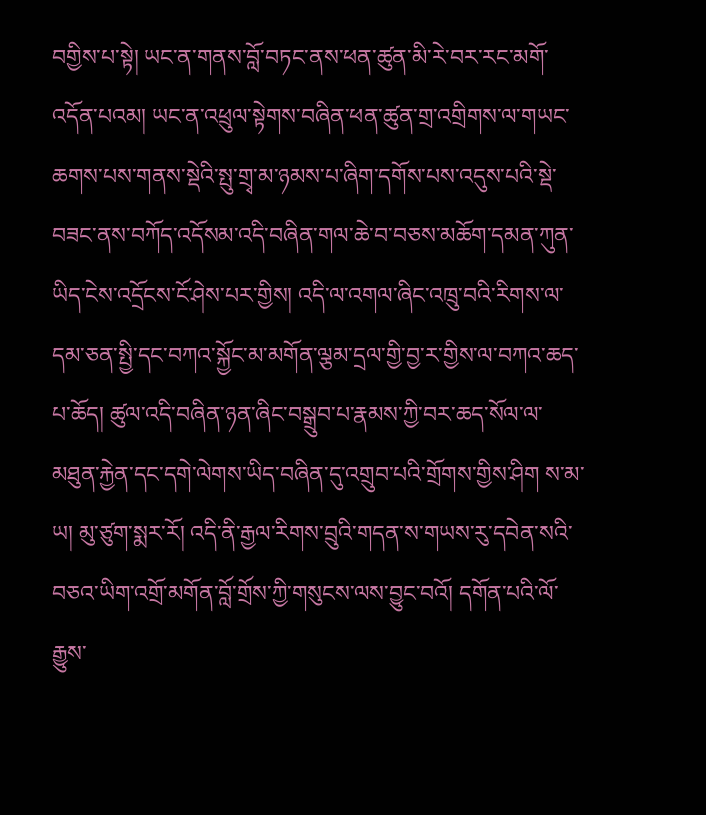བགྱིས་པ་སྟེ། ཡང་ན་གནས་བློ་བཏང་ནས་ཕན་ཚུན་མི་རེ་བར་རང་མགོ་འདོན་པའམ། ཡང་ན་འཕྲུལ་སྟེགས་བཞིན་ཕན་ཚུན་གྲ་འགྲིགས་ལ་གཡང་ཆགས་པས་གནས་སྡེའི་སྤུ་གྲྭ་མ་ཉམས་པ་ཞིག་དགོས་པས་འདུས་པའི་སྡེ་བཟང་ནས་བཀོད་འདོསམ་འདི་བཞིན་གལ་ཆེ་བ་བཅས་མཆོག་དམན་ཀུན་ཡིད་ངེས་འདྲོངས་ངོ་ཤེས་པར་གྱིས། འདི་ལ་འགལ་ཞིང་འཁྲུ་བའི་རིགས་ལ་དམ་ཅན་སྤྱི་དང་བཀའ་སྐྱོང་མ་མགོན་ལྕམ་དྲལ་གྱི་བྱ་ར་གྱིས་ལ་བཀའ་ཆད་པ་ཆོད། ཚུལ་འདི་བཞིན་ཉན་ཞིང་བསྒྲུབ་པ་རྣམས་ཀྱི་བར་ཆད་སོལ་ལ་མཐུན་རྐྱེན་དང་དགེ་ལེགས་ཡིད་བཞིན་དུ་འགྲུབ་པའི་གྲོགས་གྱིས་ཤིག ས་མ་ཡ། མུ་ཙུག་སྨར་རོ། འདི་ནི་རྒྱལ་རིགས་བྲུའི་གདན་ས་གཡས་རུ་དབེན་སའི་བཅའ་ཡིག་འགྲོ་མགོན་བློ་གྲོས་ཀྱི་གསུངས་ལས་བྱུང་བའོ། དགོན་པའི་ལོ་རྒྱུས་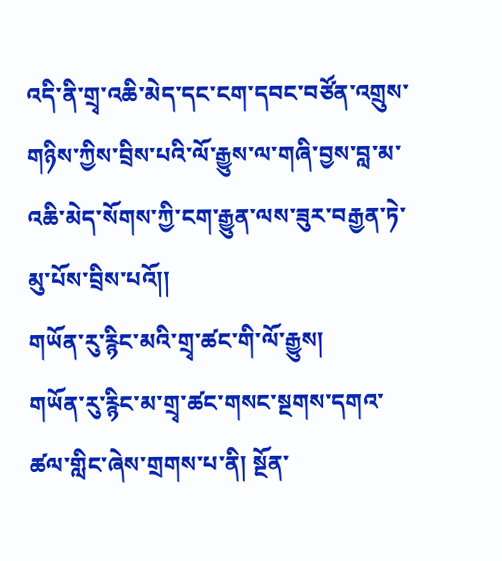འདི་ནི་གྲྭ་འཆི་མེད་དང་ངག་དབང་བཙོན་འགྲུས་གཉིས་ཀྱིས་བྲིས་པའི་ལོ་རྒྱུས་ལ་གཞི་བྱས་བླ་མ་འཆི་མེད་སོགས་ཀྱི་ངག་རྒྱུན་ལས་ཟུར་བརྒྱན་ཏེ་མུ་པོས་བྲིས་པའོ།།
གཡོན་རུ་རྙིང་མའི་གྲྭ་ཚང་གི་ལོ་རྒྱུས།
གཡོན་རུ་རྙིང་མ་གྲྭ་ཚང་གསང་སྔགས་དགའ་ཚལ་གླིང་ཞེས་གྲགས་པ་ནི། སྔོན་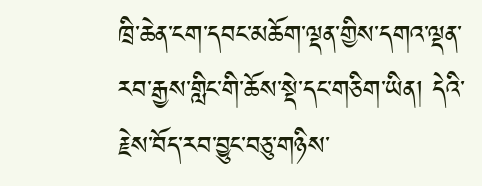ཁྲི་ཆེན་ངག་དབང་མཆོག་ལྡན་གྱིས་དགའ་ལྡན་རབ་རྒྱས་གླིང་གི་ཆོས་སྡེ་དང་གཅིག་ཡིན། དེའི་རྗེས་བོད་རབ་བྱུང་བཅུ་གཉིས་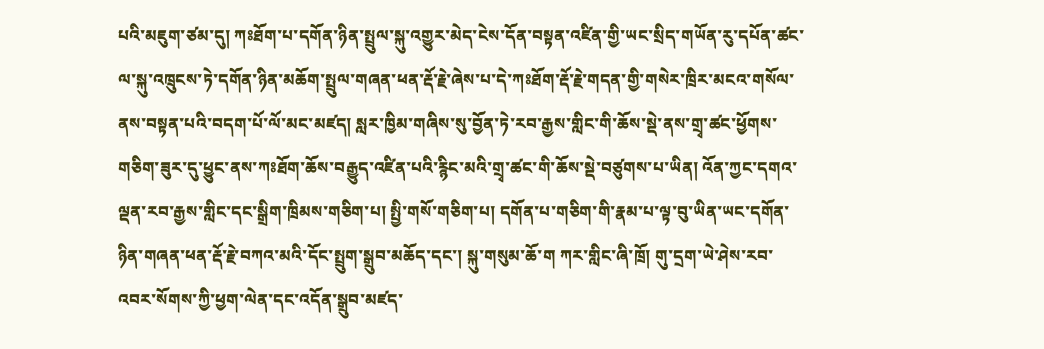པའི་མཇུག་ཙམ་དུ། ཀཿཐོག་པ་དགོན་ཉིན་སྤྲུལ་སྐུ་འགྱུར་མེད་ངེས་དོན་བསྟན་འཛིན་གྱི་ཡང་སྲིད་གཡོན་རུ་དཔོན་ཚང་ལ་སྐུ་འཁྲུངས་ཏེ་དགོན་ཉིན་མཆོག་སྤྲུལ་གཞན་ཕན་རྡོ་རྗེ་ཞེས་པ་དེ་ཀཿཐོག་རྡོ་རྗེ་གདན་གྱི་གསེར་ཁྲིར་མངའ་གསོལ་ནས་བསྟན་པའི་བདག་པོ་ལོ་མང་མཛད། སླར་ཁྱིམ་གཞིས་སུ་བྱོན་ཏེ་རབ་རྒྱས་གླིང་གི་ཆོས་སྡེ་ནས་གྲྭ་ཚང་ཕྱོགས་གཅིག་ཟུར་དུ་ཕྱུང་ནས་ཀཿཐོག་ཆོས་བརྒྱུད་འཛིན་པའི་རྙིང་མའི་གྲྭ་ཚང་གི་ཆོས་སྡེ་བཙུགས་པ་ཡིན། འོན་ཀྱང་དགའ་ལྡན་རབ་རྒྱས་གླིང་དང་སྒྲིག་ཁྲིམས་གཅིག་པ། སྤྱི་གསོ་གཅིག་པ། དགོན་པ་གཅིག་གི་རྣམ་པ་ལྟ་བུ་ཡིན་ཡང་དགོན་ཉིན་གཞན་ཕན་རྡོ་རྗེ་བཀའ་མའི་དོང་སྤྲུག་སྒྲུབ་མཆོད་དང་། སྐུ་གསུམ་ཆོ་ག ཀར་གླིང་ཞི་ཁྲོ། གུ་དྲག་ཡེ་ཤེས་རབ་འབར་སོགས་ཀྱི་ཕྱག་ལེན་དང་འདོན་སྒྲུབ་མཛད་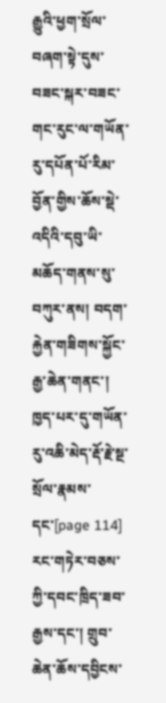རྒྱུའི་ཕྱག་སྲོལ་བཞག་སྟེ་དུས་བཟང་སྐར་བཟང་གང་རུང་ལ་གཡོན་རུ་དཔོན་པོ་རིམ་བྱོན་གྱིས་ཆོས་སྡེ་འདིའི་དབུ་ཡི་མཆོད་གནས་སུ་བཀུར་ནས། བདག་རྐྱེན་གཟིགས་སྐྱོང་རྒྱ་ཆེན་གནང་། ཁྱད་པར་དུ་གཡོན་རུ་འཆི་མེད་རྡོ་རྗེ་སྔ་སྲོལ་རྣམས་དང་[page 114] རང་གཏེར་བཅས་ཀྱི་དབང་ཁྲིད་ཟབ་རྒྱས་དང་། གྲུབ་ཆེན་ཆོས་དབྱིངས་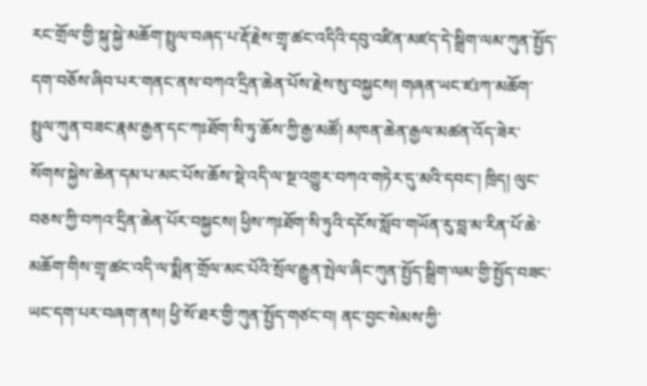རང་གྲོལ་གྱི་སྐུ་སྐྱེ་མཆོག་སྤྲུལ་བཞད་པ་རྡོ་རྗེས་གྲྭ་ཚང་འདིའི་དབུ་འཛིན་མཛད་དེ་སྒྲིག་ལམ་ཀུན་སྤྱོད་དག་བཅོས་ཞིབ་པར་གནང་ནས་བཀའ་དྲིན་ཆེན་པོས་རྗེས་སུ་བསྐྱངས། གཞན་ཡང་ཛཿཀ་མཆོག་སྤྲུལ་ཀུན་བཟང་རྣམ་རྒྱན་དང་ཀཿཐོག་སི་ཏུ་ཆོས་ཀྱི་རྒྱ་མཚོ། མཁན་ཆེན་རྒྱལ་མཚན་འོད་ཟེར་སོགས་སྐྱེས་ཆེན་དམ་པ་མང་པོས་ཆོས་སྡེ་འདི་ལ་སྔ་འགྱུར་བཀའ་གཏེར་དུ་མའི་དབང་། ཁྲིད། ལུང་བཅས་ཀྱི་བཀའ་དྲིན་ཆེན་པོར་བསྐྱངས། ཕྱིས་ཀཿཐོག་སི་ཏུའི་དངོས་སློབ་གཡོན་རུ་བླ་མ་རིན་པོ་ཆེ་མཆོག་གིས་གྲྭ་ཚང་འདི་ལ་སྨིན་གྲོལ་མང་པོའི་སྲོལ་རྒྱུན་སྤེལ་ཞིང་ཀུན་སྤྱོད་སྒྲིག་ལམ་གྱི་སྤྱོད་བཟང་ཡང་དག་པར་བཞག་ནས། ཕྱི་སོ་ཐར་གྱི་ཀུན་སྤྱོད་གཙང་བ། ནང་བྱང་སེམས་ཀྱི་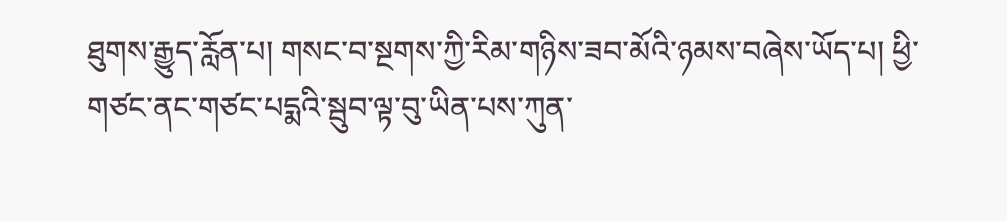ཐུགས་རྒྱུད་རློན་པ། གསང་བ་སྔགས་ཀྱི་རིམ་གཉིས་ཟབ་མོའི་ཉམས་བཞེས་ཡོད་པ། ཕྱི་གཙང་ནང་གཙང་པདྨའི་སྦུབ་ལྟ་བུ་ཡིན་པས་ཀུན་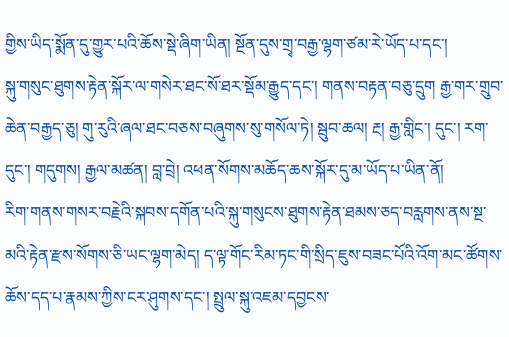གྱིས་ཡིད་སྨོན་དུ་གྱུར་པའི་ཆོས་སྡེ་ཞིག་ཡིན། སྔོན་དུས་གྲྭ་བརྒྱ་ལྷག་ཙམ་རེ་ཡོད་པ་དང་།
སྐུ་གསུང་ཐུགས་རྟེན་སྐོར་ལ་གསེར་ཐང་སོ་ཐར་སྡོམ་རྒྱུད་དང་། གནས་བརྟན་བཅུ་དྲུག རྒྱ་གར་གྲུབ་ཆེན་བརྒྱད་ཅུ། གུ་རུའི་ཞལ་ཐང་བཅས་བཞུགས་སུ་གསོལ་ཏེ། སྦུབ་ཆལ། རྔ། རྒྱ་གླིང་། དུང་། རག་དུང་། གདུགས། རྒྱལ་མཚན། བླ་བྲེ། འཕན་སོགས་མཆོད་ཆས་སྐོར་དུ་མ་ཡོད་པ་ཡིན་ནོ།
རིག་གནས་གསར་བརྗེའི་སྐབས་དགོན་པའི་སྐུ་གསུངས་ཐུགས་རྟེན་ཐམས་ཅད་བརླགས་ནས་སྔ་མའི་རྟེན་རྫས་སོགས་ཅི་ཡང་ལྷག་མེད། ད་ལྟ་གོང་རིམ་ཏང་གི་སྲིད་ཇུས་བཟང་པོའི་འོག་མང་ཚོགས་ཆོས་དད་པ་རྣམས་ཀྱིས་ངར་ཤུགས་དང་། སྤྲུལ་སྐུ་འཇམ་དབྱངས་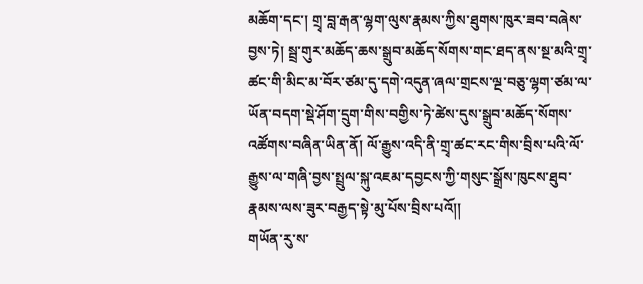མཆོག་དང་། གྲྭ་བླ་རྒན་ལྷག་ལུས་རྣམས་ཀྱིས་ཐུགས་ཁུར་ཟབ་བཞེས་བྱས་ཏེ། སྦྲ་གུར་མཆོད་ཆས་སྒྲུབ་མཆོད་སོགས་གང་ཐད་ནས་སྔ་མའི་གྲྭ་ཚང་གི་མིང་མ་བོར་ཙམ་དུ་དགེ་འདུན་ཞལ་གྲངས་ལྔ་བཅུ་ལྷག་ཙམ་ལ་ཡོན་བདག་སྡེ་ཤོག་དྲུག་གིས་བགྱིས་ཏེ་ཚེས་དུས་སྒྲུབ་མཆོད་སོགས་འཚོགས་བཞིན་ཡིན་ནོ། ལོ་རྒྱུས་འདི་ནི་གྲྭ་ཚང་རང་གིས་བྲིས་པའི་ལོ་རྒྱུས་ལ་གཞི་བྱས་སྤྲུལ་སྐུ་འཇམ་དབྱངས་ཀྱི་གསུང་སྒྲོས་ཁུངས་ཐུབ་རྣམས་ལས་ཟུར་བརྒྱད་སྟེ་མུ་པོས་བྲིས་པའོ།།
གཡོན་རུ་ས་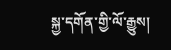སྐྱ་དགོན་གྱི་ལོ་རྒྱུས།